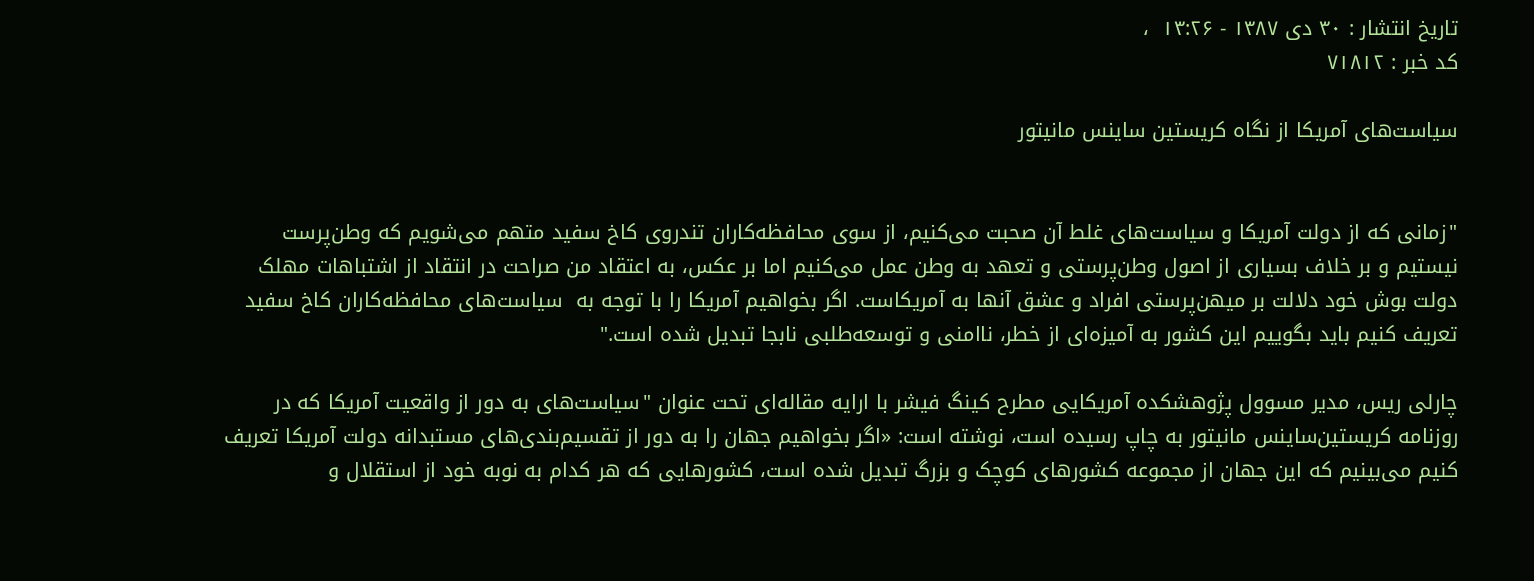تاریخ انتشار : ۳۰ دی ۱۳۸۷ - ۱۳:۲۶  ،
کد خبر : ۷۱۸۱۲

سیاست‌های آمریکا از نگاه کریستین ساینس مانیتور


"زمانی که از دولت آمریکا و سیاست‌های غلط آن صحبت می‌کنیم، از سوی محافظه‌کاران تندروی کاخ‌ سفید متهم می‌شویم که وطن‌پرست نیستیم و بر خلاف بسیاری از اصول وطن‌پرستی و تعهد به وطن عمل می‌کنیم اما بر عکس، به اعتقاد من صراحت در انتقاد از اشتباهات مهلک دولت بوش خود دلالت بر میهن‌پرستی افراد و عشق آنها به آمریکاست. اگر بخواهیم آمریکا را با توجه به  سیاست‌های محافظه‌کاران کاخ سفید تعریف کنیم باید بگوییم این کشور به آمیزه‌ای از خطر، ناامنی و توسعه‌طلبی نابجا تبدیل شده است."

چارلی ریس، مدیر مسوول پژوهشکده آمریکایی مطرح کینگ فیشر با ارایه مقاله‌ای تحت عنوان "سیاست‌های به دور از واقعیت آمریکا که در روزنامه کریستین‌ساینس مانیتور به چاپ رسیده است، نوشته است: «اگر بخواهیم جهان را به دور از تقسیم‌بندی‌های مستبدانه دولت آمریکا تعریف کنیم می‌بینیم که این جهان از مجموعه کشورهای کوچک و بزرگ تبدیل شده است، کشورهایی که هر کدام به نوبه خود از استقلال و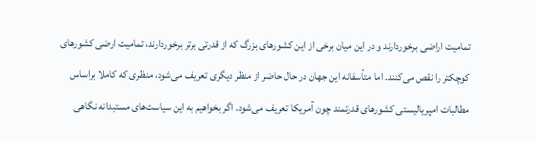تمامیت اراضی برخوردارند و در این میان برخی از این کشورهای بزرگ که از قدرتی برتر برخوردارند، تمامیت ارضی کشورهای کوچکتر را نقص می‌کنند. اما متأسفانه این جهان در حال حاضر از منظر دیگری تعریف می‌شود، منظری که کاملا براساس مطالبات امپریالیستی کشورهای قدرتمند چون آمریکا تعریف می‌شود. اگر بخواهیم به این سیاست‌های مستبدانه نگاهی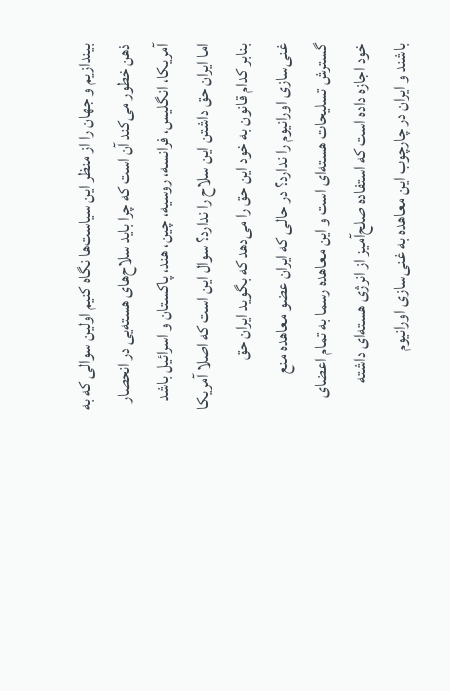بیندازیم و جهان را از منظر این سیاست‌ها نگاه کنیم اولین سوالی که به ذهن خطور می‌کند آن است که چرا باید سلاح‌های هسته‌یی در انحصار آمریکا، انگلیس، فرانسه، روسیه، چین، هند، پاکستان و اسرائیل باشد اما ایران حق داشتن این سلاح را ندارد؟ سوال این است که اصلا آمریکا بنابر کدام قانون به خود این حق را می‌دهد که بگوید ایران حق غنی‌سازی اورانیوم را ندارد؟ در حالی که ایران عضو معاهده منع گسترش تسلیحات هسته‌ای است و این معاهده رسما به تمام اعضای خود اجازه داده است که استفاده صلح‌آمیز از انرژی‌ هسته‌ای داشته باشند و ایران در چارچوب این معاهده به غنی‌سازی اورانیوم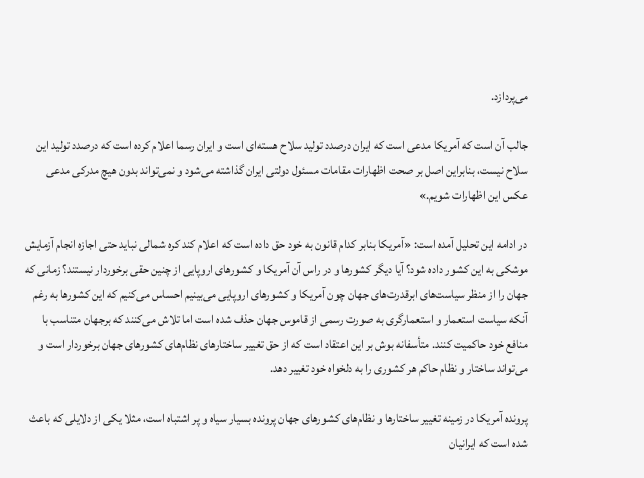می‌پردازد.

جالب آن است که آمریکا مدعی است که ایران درصدد تولید سلاح هسته‌ای است و ایران رسما اعلام کرده است که درصدد تولید این سلاح نیست، بنابراین اصل بر صحت اظهارات مقامات مسئول دولتی ایران گذاشته می‌شود و نمی‌تواند بدون هیچ مدرکی مدعی عکس این اظهارات شویم.»

در ادامه این تحلیل آمده است: «آمریکا بنابر کدام قانون به خود حق داده است که اعلام کند کره شمالی نباید حتی اجازه انجام آزمایش موشکی به این کشور داده شود؟ آیا دیگر کشورها و در راس آن آمریکا و کشورهای اروپایی از چنین حقی برخوردار نیستند؟ زمانی که جهان را از منظر سیاست‌های ابرقدرت‌های جهان چون آمریکا و کشورهای اروپایی می‌بینیم احساس می‌کنیم که این کشورها به رغم آنکه سیاست استعمار و استعمارگری به صورت رسمی از قاموس جهان حذف شده است اما تلاش می‌کنند که برجهان متناسب با منافع خود حاکمیت کنند. متأسفانه بوش بر این اعتقاد است که از حق تغییر ساختارهای نظام‌های کشورهای جهان برخوردار است و می‌تواند ساختار و نظام حاکم هر کشوری را به دلخواه خود تغییر دهد.

پرونده آمریکا در زمینه تغییر ساختارها و نظام‌های کشورهای جهان پرونده بسیار سیاه و پر اشتباه است، مثلا یکی از دلایلی که باعث شده است که ایرانیان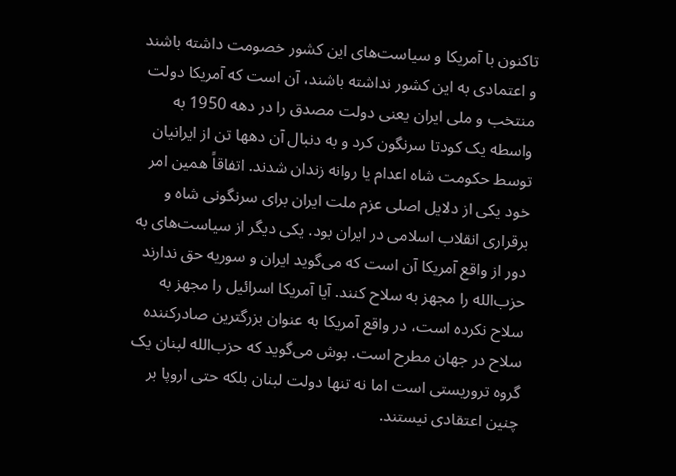تاکنون با آمریکا و سیاست‌های این کشور خصومت داشته باشند و اعتمادی به این کشور نداشته باشند، آن است که آمریکا دولت منتخب و ملی ایران یعنی دولت مصدق را در دهه ‌1950 به واسطه یک کودتا سرنگون کرد و به دنبال آن دهها تن از ایرانیان توسط حکومت شاه اعدام یا روانه زندان شدند. اتفاقاً همین امر خود یکی از دلایل اصلی عزم ملت ایران برای سرنگونی شاه و برقراری انقلاب اسلامی در ایران بود. یکی دیگر از سیاست‌های به دور از واقع آمریکا آن است که می‌گوید ایران و سوریه حق ندارند حزب‌الله را مجهز به سلاح کنند. آیا آمریکا اسرائیل را مجهز به سلاح نکرده است، در واقع آمریکا به عنوان بزرگترین صاد‌رکننده سلاح در جهان مطرح است. بوش می‌گوید که حزب‌الله لبنان یک گروه تروریستی است اما نه تنها دولت لبنان بلکه حتی اروپا بر چنین اعتقادی نیستند.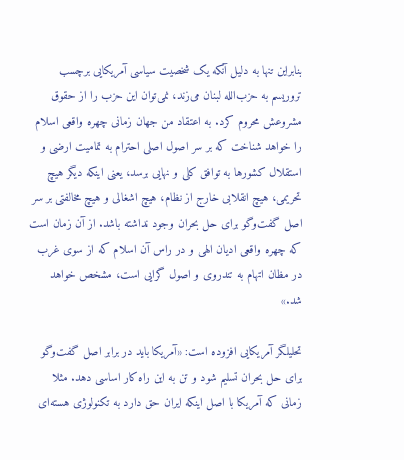بنابراین تنها به دلیل آنکه یک شخصیت سیاسی آمریکایی برچسب تروریسم به حزب‌الله لبنان می‌زند، نمی‌توان این حزب را از حقوق مشروعش محروم کرد. به اعتقاد من جهان زمانی چهره واقعی اسلام را خواهد شناخت که بر سر اصول اصلی احترام به تمامیت ارضی و استقلال کشورها به توافق کلی و نهایی برسد، یعنی اینکه دیگر هیچ تحریمی، هیچ انقلابی خارج از نظام، هیچ اشغالی و هیچ مخالفتی بر سر اصل گفت‌و‌گو برای حل بحران وجود نداشته باشد. از آن زمان است که چهره‌ واقعی ادیان‌ الهی و در راس آن اسلام که از سوی غرب در مظان اتهام به تندروی و اصول گرایی است، مشخص خواهد شد.»

تحلیلگر آمریکایی افزوده است: «آمریکا باید در برابر اصل گفت‌و‌گو برای حل بحران تسلیم شود و تن به این راه کار اساسی دهد. مثلا زمانی که آمریکا با اصل اینکه ایران حق دارد به تکنولوژی هسته‌ای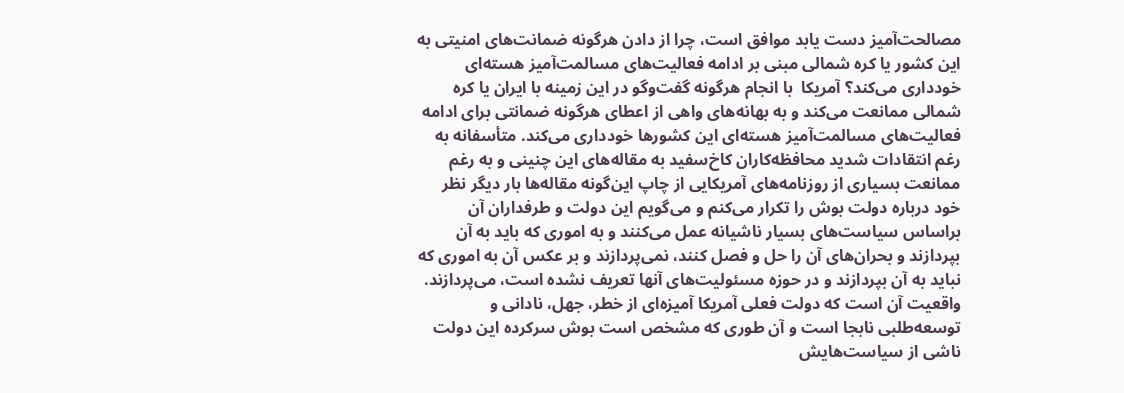مصالحت‌آمیز دست یابد موافق است، چرا از دادن هر‌گونه ضمانت‌های امنیتی به این کشور یا کره ‌شمالی مبنی بر ادامه فعالیت‌های مسالمت‌آمیز هسته‌ای خودداری می‌کند؟ آمریکا  با انجام هر‌گونه گفت‌و‌گو در این زمینه با ایران یا کره‌ شمالی ممانعت می‌کند و به بهانه‌های واهی از اعطای هر‌گونه ضمانتی برای ادامه فعالیت‌های مسالمت‌آمیز هسته‌ای این کشورها خودداری می‌کند. متأسفانه به رغم انتقادات شدید محافظه‌کاران کاخ‌سفید به مقاله‌های این چنینی و به رغم ممانعت بسیاری از روزنامه‌های آمریکایی از چاپ این‌گونه مقاله‌ها بار دیگر نظر خود درباره دولت بوش را تکرار می‌کنم و می‌گویم این دولت و طرفداران آن براساس سیاست‌های بسیار ناشیانه عمل می‌کنند و به اموری که باید به آن بپردازند و بحران‌های آن را حل و فصل کنند، نمی‌پردازند و بر عکس آن به اموری که نباید به آن بپردازند و در حوزه مسئولیت‌های آنها تعریف نشده است، می‌پردازند. واقعیت آن است که دولت فعلی آمریکا آمیزه‌ای از خطر، جهل،‌ نادانی و توسعه‌طلبی نابجا است و آن طوری که مشخص است بوش سرکرده این دولت ناشی از سیاست‌هایش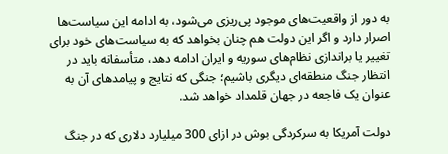به دور از واقعیت‌های موجود پی‌ریزی می‌شود، به ادامه این سیاست‌ها اصرار دارد و اگر این دولت هم چنان بخواهد که به سیاست‌های خود برای تغییر یا براندازی نظام‌های سوریه و ایران ادامه دهد، متأسفانه باید در انتظار جنگ منطقه‌ای دیگری باشیم؛ جنگی که نتایج و پیامدهای آن به عنوان یک فاجعه در جهان قلمداد خواهد شد.

دولت آمریکا به سرکردگی بوش در ازای 300 میلیارد دلاری که در جنگ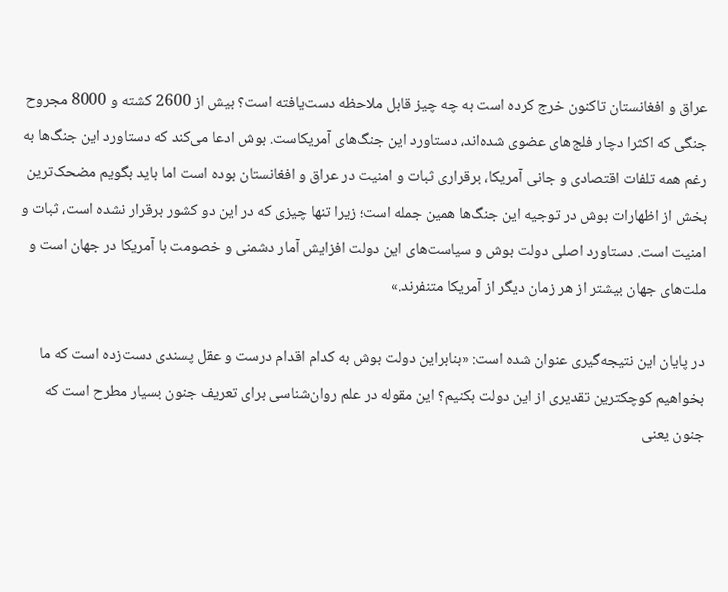عراق و افغانستان تاکنون خرج کرده است به چه ‌چیز قابل ملاحظه‌ دست‌یافته است؟ بیش از 2600 کشته و 8000 مجروح جنگی که اکثرا دچار فلج‌های عضوی شده‌اند، دستاورد این جنگ‌های آمریکاست. بوش ادعا می‌کند که دستاورد این جنگ‌ها به رغم همه تلفات اقتصادی و جانی آمریکا، برقراری ثبات و امنیت در عراق و افغانستان بوده است اما باید بگویم مضحک‌ترین بخش از اظهارات بوش در توجیه این جنگ‌ها همین جمله است؛ زیرا تنها چیزی که در این دو کشور برقرار نشده است، ثبات و امنیت است. دستاورد اصلی دولت بوش و سیاست‌های این دولت افزایش آمار دشمنی و خصومت با آمریکا در جهان است و ملت‌های جهان بیشتر از هر زمان دیگر از آمریکا متنفرند.»

در پایان این نتیجه‌گیری عنوان شده است: «بنابراین دولت بوش به کدام اقدام درست و عقل پسندی دست‌زده است که ما بخواهیم کوچکترین تقدیری از این دولت بکنیم؟ این مقوله در علم روان‌شناسی برای تعریف جنون بسیار مطرح است که جنون یعنی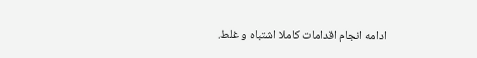ادامه انجام اقدامات کاملا اشتباه و غلط.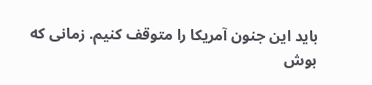باید این جنون آمریکا را متوقف کنیم. زمانی که بوش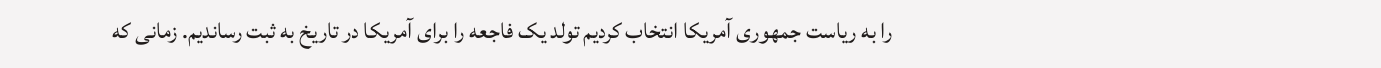را به ریاست ‌جمهوری آمریکا انتخاب کردیم تولد یک فاجعه را برای آمریکا در تاریخ به ثبت رساندیم. زمانی که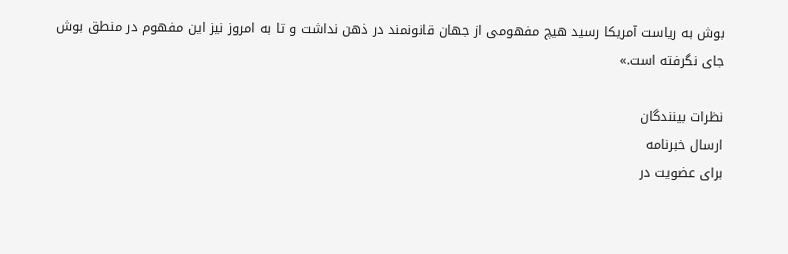بوش به ریاست آمریکا رسید هیچ مفهومی از جهان قانونمند در ذهن نداشت و تا به امروز نیز این مفهوم در منطق بوش جای نگرفته است.»

نظرات بینندگان
ارسال خبرنامه
برای عضویت در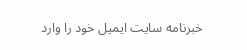خبرنامه سایت ایمیل خود را وارد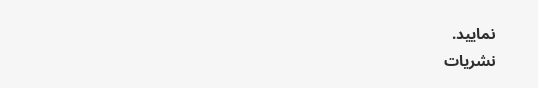نمایید.
نشریات